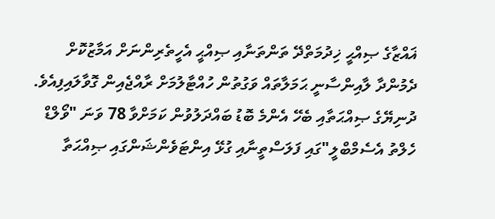ޣައްޒާގެ ޞިއްޙީ ޚިދުމަތްދޭ ތަންތަނާއި ޞިއްޙީ އެހީތެރިންނަށް އަމާޒުކޮށް ދެމުންދާ ލާއިންސާނީ ޙަމަލާތައް ވަގުތުން ހުއްޓާލުމަށް ރާއްޖެއިން ގޮވާލައިފިއެވެ.
ދުނިޔޭގެ ޞިއްޙަތާއި ބެހޭ އެންމެ ބޮޑު ބައްދަލުވުން ކަމަށްވާ 78 ވަނަ "ވޯލްޑް ހެލްތު އެސެމްބްލީ"ގައި ފަލަސްތީނާއި ގުޅޭ އިންޓަވެންޝަންގައި ޞިއްޙަތާ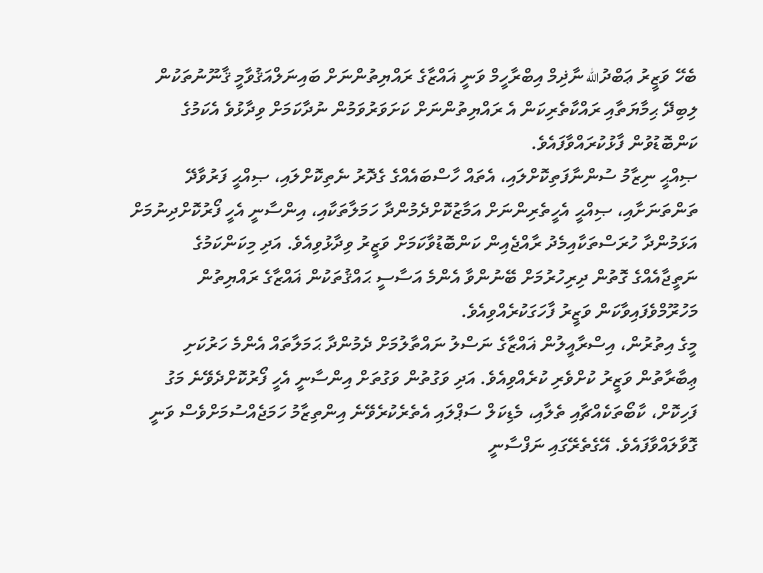ބެހޭ ވަޒީރު ޢަބްދުالله ނާޛިމް އިބްރާހީމް ވަނީ ޣައްޒާގެ ރައްޔިތުންނަށް ބައިނަލްއަޤުވާމީ ޤާނޫނުތަކުން ލިބިދޭ ޙިމާޔަތާއި ރައްކާތެރިކަން އެ ރައްޔިތުންނަށް ކަށަވަރުވަމުން ނުދާކަމަށް ވިދާޅުވެ އެކަމުގެ ކަންބޮޑުވުން ފާޅުކުރައްވާފައެވެ.
ޞިއްޙީ ނިޒާމު ސުންނާފަތިކޮށްލައި، އެތައް ހާސްބައެއްގެ ގެދޮރު ނެތިކޮށްލައި، ޞިއްޙީ ފަރުވާދޭ ތަންތަނަށާއި، ޞިއްޙީ އެހީތެރިންނަށް އަމާޒުކޮށްދެމުންދާ ހަމަލާތަކާއި، އިންސާނީ އެހީ ފޯރުކޮށްދިނުމަށް އަޅަމުންދާ ހުރަސްތަކާއިމެދު ރާއްޖެއިން ކަންބޮޑުވާކަމަށް ވަޒީރު ވިދާޅުވިއެވެ. އަދި މިކަންކަމުގެ ނަތީޖާއެއްގެ ގޮތުން ދިރިހުރުމަށް ބޭނުންވާ އެންމެ އަސާސީ ޙައްޤުތަކުން ޣައްޒާގެ ރައްޔިތުން މަހުރޫމްވެފައިވާކަން ވަޒީރު ފާހަގަކުރެއްވިއެވެ.
މީގެ އިތުރުން، އިސްރާއީލުން ޣައްޒާގެ ނަސްލު ނައްތާލުމަށް ދެމުންދާ ޙަމަލާތައް އެންމެ ހަރުކަށި ޢިބާރާތުން ވަޒީރު ކުށްވެރި ކުރެއްވިއެވެ. އަދި ވަގުތުން ވަގުތަށް އިންސާނީ އެހީ ފޯރުކޮށްދެވޭނެ މަގު ފަހިކޮށް، ކާބޯތަކެއްޗާއި ތެލާއި، މެޑިކަލް ސަޕްލައި އެތެރެކުރެވޭނެ އިންތިޒާމު ހަމަޖެއްސުމަށްވެސް ވަނީ ގޮވާލައްވާފައެވެ. އޭގެތެރޭގައި ނަފްސާނީ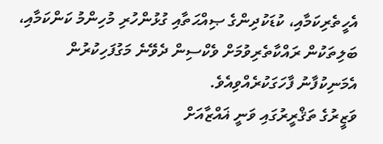އެހީތެރިކަމާއި، ކުޑަކުދިންގެ ޞިއްޙަތާއި ގުޅުންހުރި މުހިންމު ކަންކަމާއި، ބަލިތަކުން ރައްކާތެރިވުމަށް ވެކްސިން ދެވޭނެ މަގުފަހިކުރުން އެމަނިކުފާނު ފާހަގަކުރެއްވިއެވެ.
ވަޒީރުގެ ތަޤްރީރުގައި ވަނީ ޣައްޒާއަށް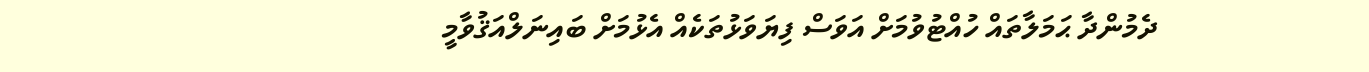ދެމުންދާ ޙަމަލާތައް ހުއްޓުވުމަށް އަވަސް ފިޔަވަޅުތަކެއް އެޅުމަށް ބައިނަލްއަޤުވާމީ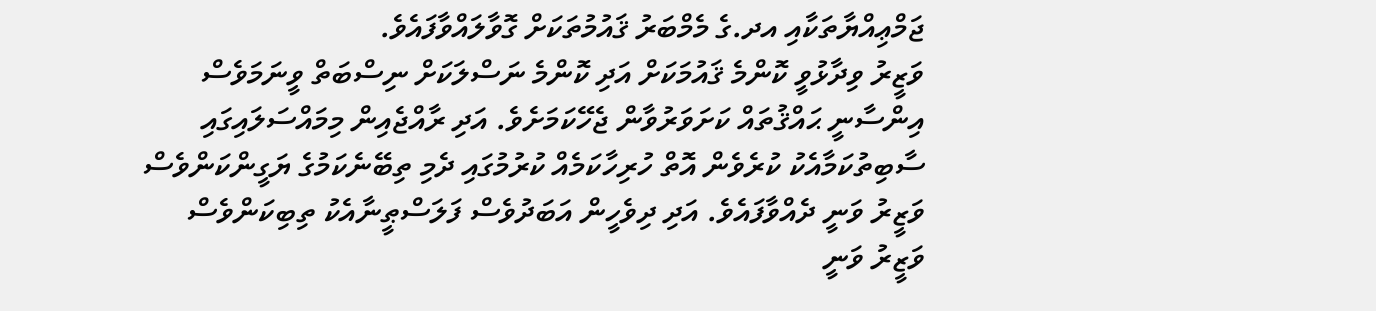ޖަމްޢިއްޔާތަކާއި އދ.ގެ މެމްބަރު ޤައުމުތަކަށް ގޮވާލައްވާފައެވެ.
ވަޒީރު ވިދާޅުވީ ކޮންމެ ޤައުމަކަށް އަދި ކޮންމެ ނަސްލަކަށް ނިސްބަތް ވީނަމަވެސް އިންސާނީ ޙައްޤުތައް ކަށަވަރުވާން ޖެހޭކަމަށެވެ. އަދި ރާއްޖެއިން މިމައްސަލައިގައި ސާބިތުކަމާއެކު ކުރެވެން އޮތް ހުރިހާކަމެއް ކުރުމުގައި ދެމި ތިބޭނެކަމުގެ ޔަގީންކަންވެސް ވަޒީރު ވަނީ ދެއްވާފައެވެ. އަދި ދިވެހީން އަބަދުވެސް ފަލަސްޠީނާއެކު ތިބިކަންވެސް ވަޒީރު ވަނީ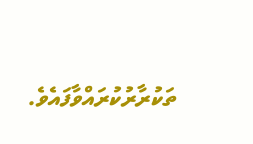ތަކުރާރުކުރައްވާފައެވެ.